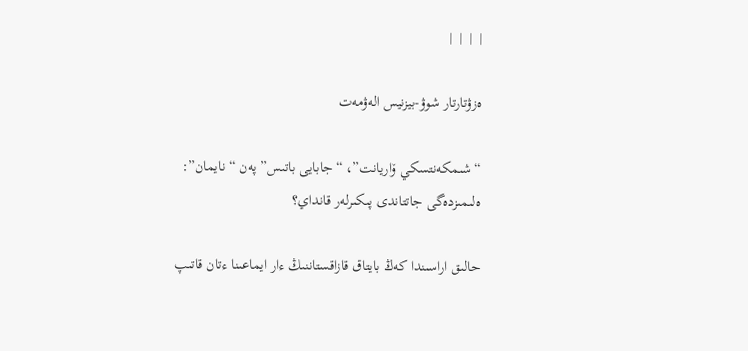|  |  |  |

ەزۋتارتار شوۋ-بيزنيس الەۋمەت

“شىمكەنتسكي ۆاريانت”، “جابايى باتىس” پەن “نايمان”: ەلىمىزدەگى جاتتاندى پىكىرلەر قانداي؟

حالىق اراسىندا كەڭ بايتاق قازاقستاننىڭ ءار ايماعىنا ءتان قاتىپ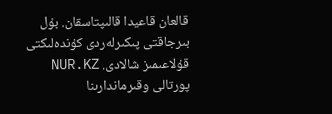قالعان قاعيدا قالىپتاسقان. بۇل بىرجاقتى پىكىرلەردى كۇندەلىكتى قۇلاعىمىز شالادى. NUR.KZ پورتالى وقىرماندارىنا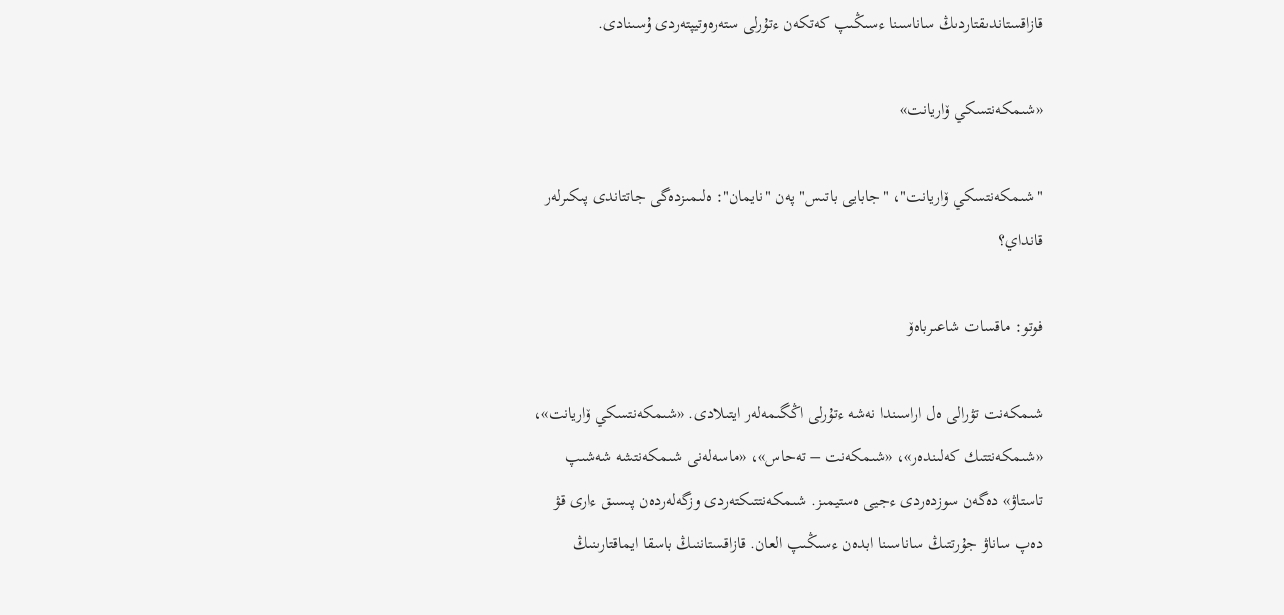قازاقستاندىقتاردىڭ ساناسىنا ءسىڭىپ كەتكەن ءتۇرلى ستەرەوتيپتەردى ۇسىنادى.

«شىمكەنتسكي ۆاريانت»

"شىمكەنتسكي ۆاريانت"، "جابايى باتىس" پەن "نايمان": ەلىمىزدەگى جاتتاندى پىكىرلەر قانداي؟

فوتو: ماقسات شاعىرباەۆ

شىمكەنت تۋرالى ەل اراسىندا نەشە ءتۇرلى اڭگىمەلەر ايتىلادى. «شىمكەنتسكي ۆاريانت»، «شىمكەنتتىك كەلىندەر»، «شىمكەنت – تەحاس»، «ماسەلەنى شىمكەنتشە شەشىپ تاستاۋ» دەگەن سوزدەردى ءجيى ەستيمىز. شىمكەنتتىكتەردى وزگەلەردەن پىسىق ءارى قۋ دەپ ساناۋ جۇرتتىڭ ساناسىنا ابدەن ءسىڭىپ العان. قازاقستاننىڭ باسقا ايماقتارىنىڭ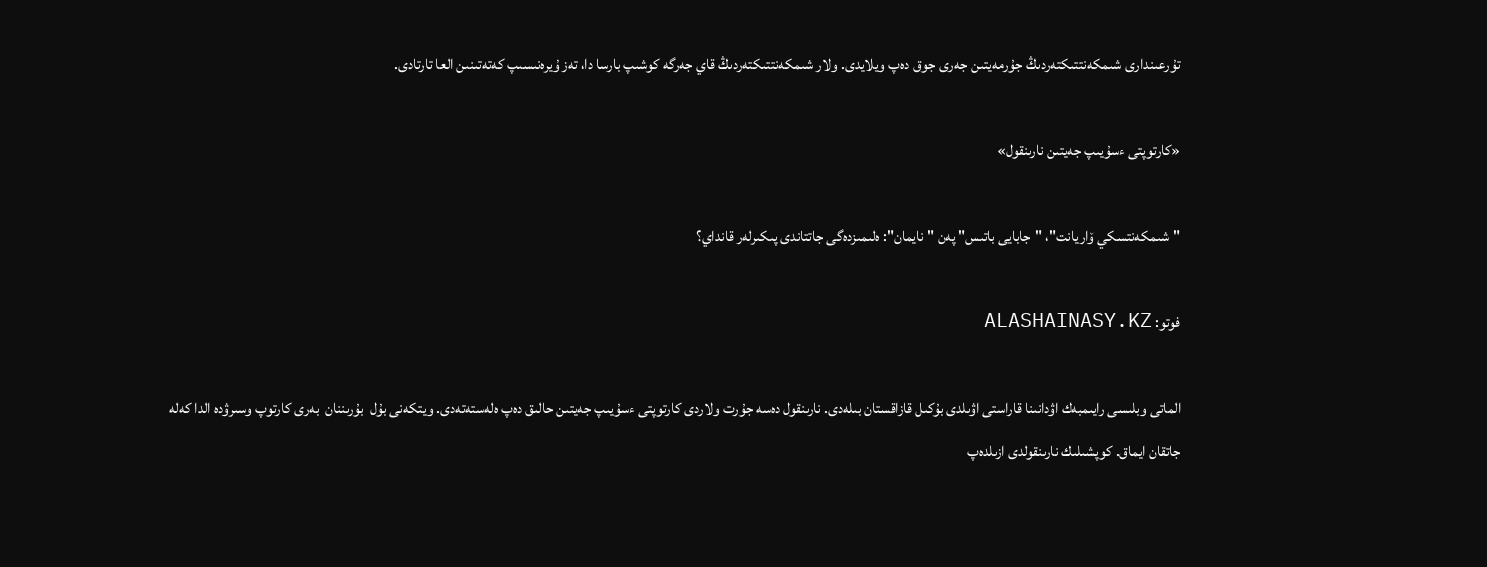تۇرعىندارى شىمكەنتتىكتەردىڭ جۇرمەيتىن جەرى جوق دەپ ويلايدى. ولار شىمكەنتتىكتەردىڭ قاي جەرگە كوشىپ بارسا دا، تەز ۇيرەنىسىپ كەتەتىنىن العا تارتادى.

«كارتوپتى ءسۇيىپ جەيتىن نارىنقول»

"شىمكەنتسكي ۆاريانت"، "جابايى باتىس" پەن "نايمان": ەلىمىزدەگى جاتتاندى پىكىرلەر قانداي؟

فوتو: ALASHAINASY.KZ

الماتى وبلىسى رايىمبەك اۋدانىنا قاراستى اۋىلدى بۇكىل قازاقستان بىلەدى. نارىنقول دەسە جۇرت ولاردى كارتوپتى ءسۇيىپ جەيتىن حالىق دەپ ەلەستەتەدى. ويتكەنى بۇل  بۇرىننان  بەرى كارتوپ وسىرۋدە الدا كەلە جاتقان ايماق. كوپشىلىك نارىنقولدى ازىلدەپ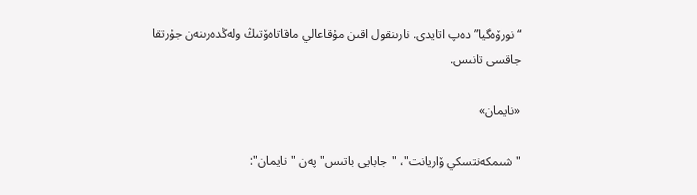“نورۆەگيا” دەپ اتايدى. نارىنقول اقىن مۇقاعالي ماقاتاەۆتىڭ ولەڭدەرىنەن جۇرتقا جاقسى تانىس.

«نايمان»

"شىمكەنتسكي ۆاريانت"، "جابايى باتىس" پەن "نايمان":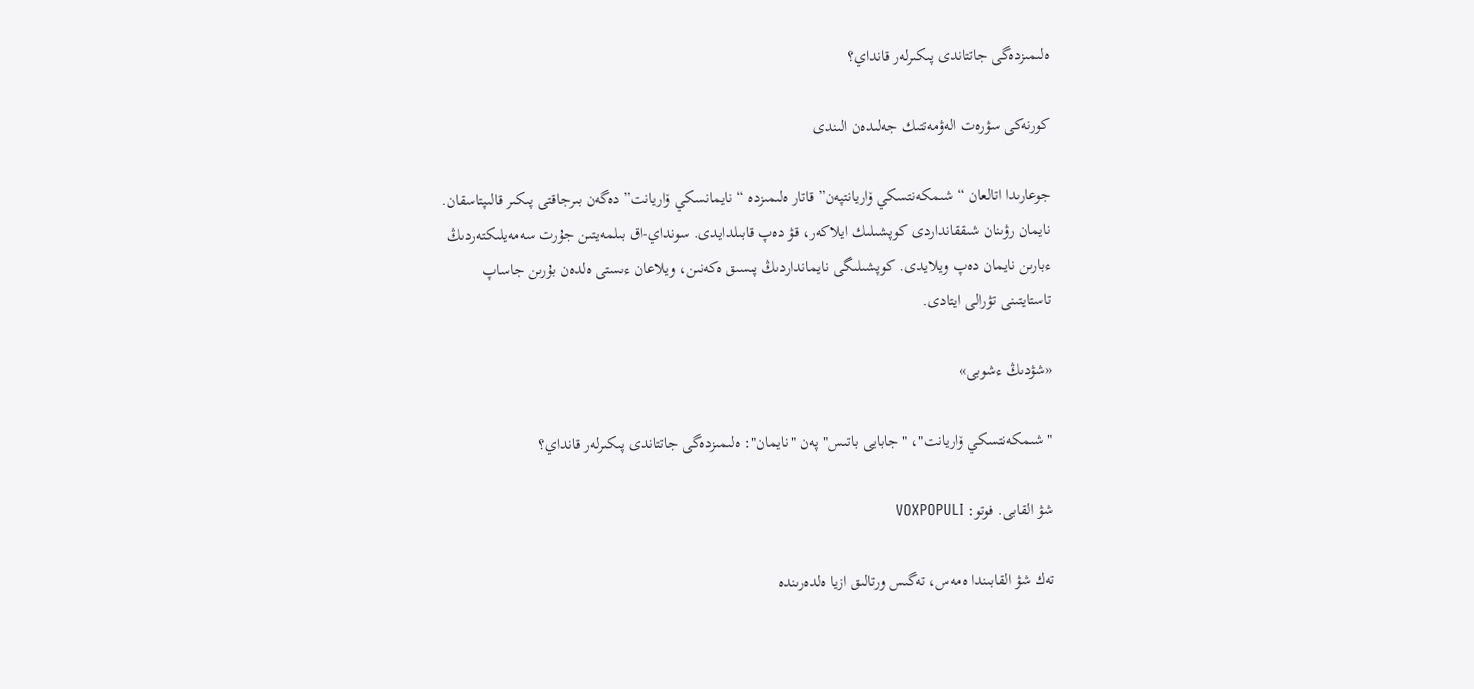ەلىمىزدەگى جاتتاندى پىكىرلەر قانداي؟

كورنەكى سۋرەت الەۋمەتتىك جەلىدەن الىندى

جوعارىدا اتالعان “شىمكەنتسكي ۆاريانتپەن” قاتار ەلىمىزدە “نايمانسكي ۆاريانت” دەگەن بىرجاقتى پىكىر قالىپتاسقان. نايمان رۋىنان شىققانداردى كوپشىلىك ايلاكەر، قۋ دەپ قابىلدايدى. سونداي-اق بىلمەيتىن جۇرت سەمەيلىكتەردىڭ ءبارىن نايمان دەپ ويلايدى. كوپشىلىگى نايمانداردىڭ پىسىق ەكەنىن، ويلاعان ءىستى ەلدەن بۇرىن جاساپ تاستايتىنى تۋرالى ايتادى.

«شۋدىڭ ءشوبى»

"شىمكەنتسكي ۆاريانت"، "جابايى باتىس" پەن "نايمان": ەلىمىزدەگى جاتتاندى پىكىرلەر قانداي؟

شۋ القابى. فوتو: VOXPOPULI

تەك شۋ القابىندا ەمەس، تەگىس ورتالىق ازيا ەلدەرىندە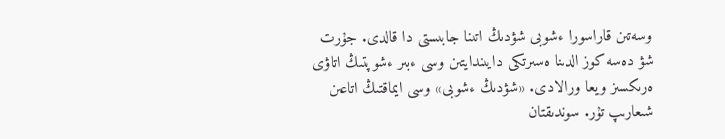وسەتىن قاراسورا ءشوبى شۋدىڭ اتىنا جابىستى دا قالدى. جۇرت شۋ دەسە كوز الدىنا ەسىرتكى دايىندايتىن وسى ءبىر ءشوپتىڭ اتاۋى ەرىكسىز ويعا ورالادى. «شۋدىڭ ءشوبى» وسى ايماقتىڭ اتاعىن شىعارىپ تۇر. سوندىقتان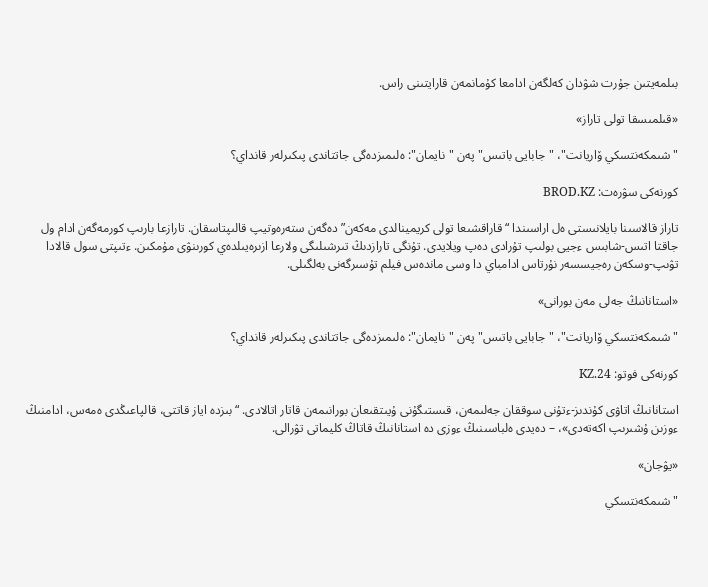بىلمەيتىن جۇرت شۋدان كەلگەن ادامعا كۇمانمەن قارايتىنى راس.

«قىلمىسقا تولى تاراز»

"شىمكەنتسكي ۆاريانت"، "جابايى باتىس" پەن "نايمان": ەلىمىزدەگى جاتتاندى پىكىرلەر قانداي؟

كورنەكى سۋرەت: BROD.KZ

تاراز قالاسىنا بايلانىستى ەل اراسىندا “قاراقشىعا تولى كريمينالدى مەكەن” دەگەن ستەرەوتيپ قالىپتاسقان. تارازعا بارىپ كورمەگەن ادام ول جاقتا اتىس-شابىس ءجيى بولىپ تۇرادى دەپ ويلايدى. تۇنگى تارازدىڭ تىرشىلىگى ولارعا ازىرەيىلدەي كورىنۋى مۇمكىن. ءتىپتى سول قالادا تۋىپ-وسكەن رەجيسسەر نۇرتاس ادامباي دا وسى ماندەس فيلم تۇسىرگەنى بەلگىلى.

«استانانىڭ جەلى مەن بورانى»

"شىمكەنتسكي ۆاريانت"، "جابايى باتىس" پەن "نايمان": ەلىمىزدەگى جاتتاندى پىكىرلەر قانداي؟

كورنەكى فوتو: 24.KZ

استانانىڭ اتاۋى كۇندىز-ءتۇنى سوققان جەلىمەن، قىستىگۇنى ۇيىتقىعان بورانىمەن قاتار اتالادى. “بىزدە اياز قاتتى، قالپاعىڭدى ەمەس، ادامنىڭ ءوزىن ۇشىرىپ اكەتەدى»، – دەيدى ەلباسىنىڭ ءوزى دە استانانىڭ قاتاڭ كليماتى تۋرالى.

«يۋجان»

"شىمكەنتسكي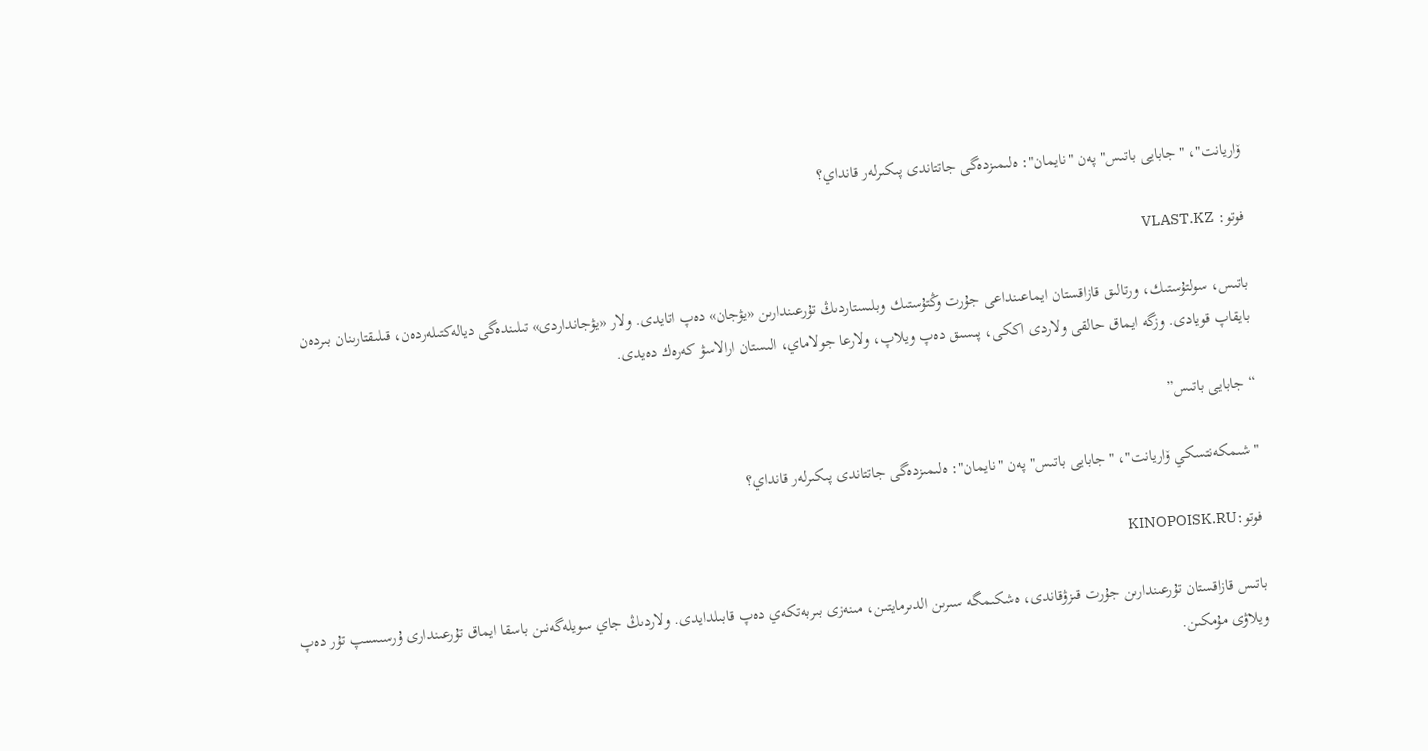ۆاريانت"، "جابايى باتىس" پەن "نايمان": ەلىمىزدەگى جاتتاندى پىكىرلەر قانداي؟

فوتو: VLAST.KZ

باتىس، سولتۇستىك، ورتالىق قازاقستان ايماعىنداعى جۇرت وڭتۇستىك وبلىستاردىڭ تۇرعىندارىن «يۋجان» دەپ اتايدى. ولار «يۋجانداردى» تىلىندەگى ديالەكتىلەردەن، قىلىقتارىنان بىردەن بايقاپ قويادى. وزگە ايماق حالقى ولاردى اككى، پىسىق دەپ ويلاپ، ولارعا جولاماي، الىستان ارالاسۋ كەرەك دەيدى.

“جابايى باتىس”

"شىمكەنتسكي ۆاريانت"، "جابايى باتىس" پەن "نايمان": ەلىمىزدەگى جاتتاندى پىكىرلەر قانداي؟

فوتو:KINOPOISK.RU

باتىس قازاقستان تۇرعىندارىن جۇرت قىزۋقاندى، ەشكىمگە سىرىن الدىرمايتىن، مىنەزى بىربەتكەي دەپ قابىلدايدى. ولاردىڭ جاي سويلەگەنىن باسقا ايماق تۇرعىندارى ۇرسىسىپ تۇر دەپ ويلاۋى مۇمكىن.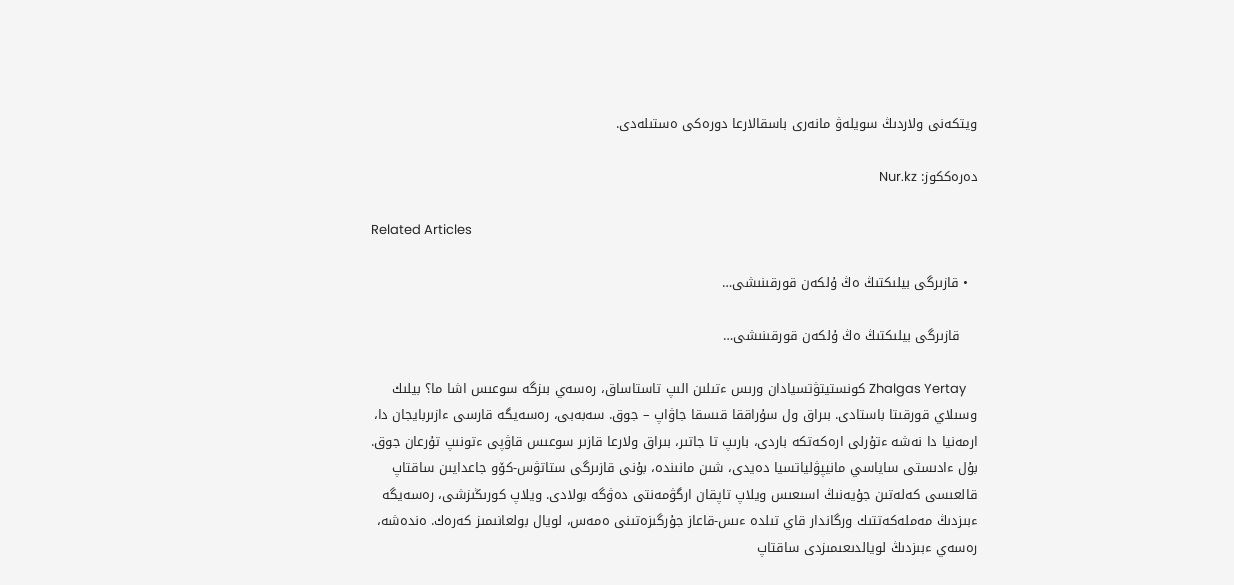ويتكەنى ولاردىڭ سويلەۋ مانەرى باسقالارعا دورەكى ەستىلەدى.

دەرەككوز: Nur.kz

Related Articles

  • قازىرگى بيلىكتىڭ ەڭ ۇلكەن قورقىنىشى…

    قازىرگى بيلىكتىڭ ەڭ ۇلكەن قورقىنىشى…

    Zhalgas Yertay كونستيتۋتسيادان ورىس ءتىلىن الىپ تاستاساق، رەسەي بىزگە سوعىس اشا ما؟ بيلىك وسىلاي قورقىتا باستادى. بىراق ول سۇراققا قىسقا جاۋاپ – جوق. سەبەبى، رەسەيگە قارسى ءازىربايجان دا، ارمەنيا دا نەشە ءتۇرلى ارەكەتكە باردى، بارىپ تا جاتىر، بىراق ولارعا قازىر سوعىس قاۋپى ءتونىپ تۇرعان جوق. بۇل ءادىستى ساياسي مانيپۋلياتسيا دەيدى، شىن مانىندە، بۇنى قازىرگى ستاتۋس-كۆو جاعدايىن ساقتاپ قالعىسى كەلەتىن جۇيەنىڭ اسىعىس ويلاپ تاپقان ارگۋمەنتى دەۋگە بولادى. ويلاپ كورىڭىزشى، رەسەيگە ءبىزدىڭ مەملەكەتتىك ورگاندار قاي تىلدە ءىس-قاعاز جۇرگىزەتىنى ەمەس، لويال بولعانىمىز كەرەك. ەندەشە، رەسەي ءبىزدىڭ لويالدىعىمىزدى ساقتاپ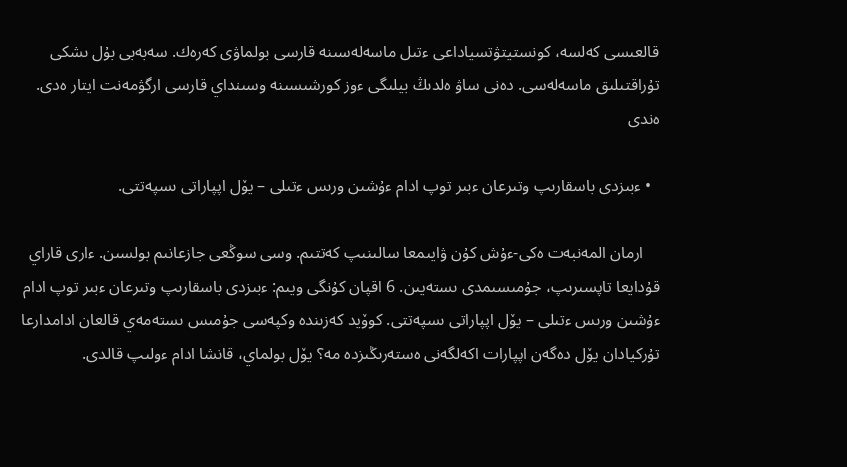قالعىسى كەلسە، كونستيتۋتسياداعى ءتىل ماسەلەسىنە قارسى بولماۋى كەرەك. سەبەبى بۇل ىشكى تۇراقتىلىق ماسەلەسى. دەنى ساۋ ەلدىڭ بيلىگى ءوز كورشىسىنە وسىنداي قارسى ارگۋمەنت ايتار ەدى. ەندى

  • ءبىزدى باسقارىپ وتىرعان ءبىر توپ ادام ءۇشىن ورىس ءتىلى – يۆل اپپاراتى ىسپەتتى.

    ارمان المەنبەت ەكى-ءۇش كۇن ۋايىمعا سالىنىپ كەتتىم. وسى سوڭعى جازعانىم بولسىن. ءارى قاراي قۇدايعا تاپسىرىپ، جۇمىسىمدى ىستەيىن. 6 اقپان كۇنگى ويىم: ءبىزدى باسقارىپ وتىرعان ءبىر توپ ادام ءۇشىن ورىس ءتىلى – يۆل اپپاراتى ىسپەتتى. كوۆيد كەزىندە وكپەسى جۇمىس ىستەمەي قالعان ادامدارعا تۇركيادان يۆل دەگەن اپپارات اكەلگەنى ەستەرىڭىزدە مە؟ يۆل بولماي، قانشا ادام ءولىپ قالدى.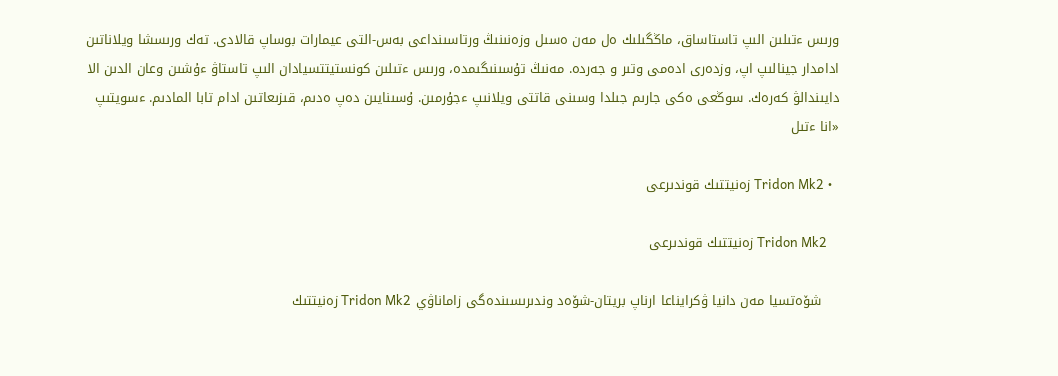ورىس ءتىلىن الىپ تاستاساق، ماڭگىلىك ەل مەن ەسىل وزەنىنىڭ ورتاسىنداعى بەس-التى عيمارات بوساپ قالادى. تەك ورىسشا ويلاناتىن ادامدار جينالىپ اپ، وزدەرى ادەمى وتىر و جەردە. مەنىڭ تۇسىنىگىمدە، ورىس ءتىلىن كونستيتتسيادان الىپ تاستاۋ ءۇشىن وعان الدىن الا دايىندالۋ كەرەك. سوڭعى ەكى جارىم جىلدا وسىنى قاتتى ويلانىپ ءجۇرمىن. ۇسىنايىن دەپ ەدىم، قىزىعاتىن ادام تابا المادىم. ءسويتىپ «انا ءتىل

  • Tridon Mk2 زەنيتتىك قوندىرعى

    Tridon Mk2 زەنيتتىك قوندىرعى

    شۆەتسيا مەن دانيا ۋكرايناعا ارناپ بريتان-شۆەد وندىرىسىندەگى زاماناۋي Tridon Mk2 زەنيتتىك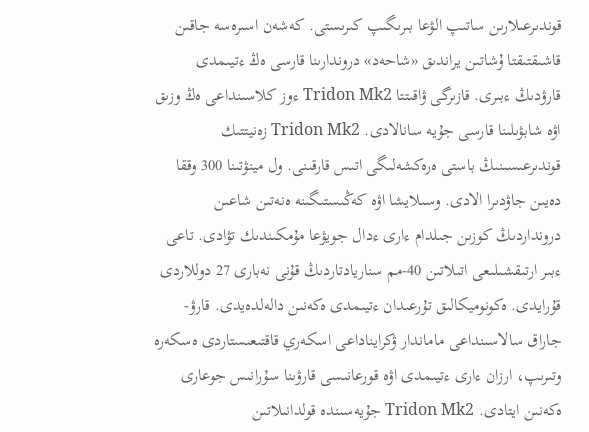قوندىرعىلارىن ساتىپ الۋعا بىرىگىپ كىرىستى. كەشەن اسىرەسە جاقىن قاشىقتىقتا ۇشاتىن يراندىق «شاحەد» دروندارىنا قارسى ەڭ ءتيىمدى قارۋدىڭ ءبىرى. قازىرگى ۋاقىتتا Tridon Mk2 ءوز كلاسىنداعى ەڭ وزىق اۋە شابۋىلىنا قارسى جۇيە سانالادى. Tridon Mk2 زەنيتتىك قوندىرعىسىنىڭ باستى ەرەكشەلىگى اتىس قارقىنى. ول مينۋتىنا 300 وققا دەيىن جاۋدىرا الادى. وسىلايشا اۋە كەڭىستىگىنە ەنەتىن شاعىن درونداردىڭ كوزىن جىلدام ءارى ءدال جويۋعا مۇمكىندىك تۋادى. تاعى ءبىر ارتىقشىلىعى اتىلاتىن 40-مم سناريادتاردىڭ قۇنى نەبارى 27 دوللاردى قۇرايدى. ەكونوميكالىق تۇرعىدان ءتيىمدى ەكەنىن دالەلدەيدى. قارۋ-جاراق سالاسىنداعى ماماندار ۋكرايناداعى اسكەري قاقتىعىستاردى ەسكەرە وتىرىپ، ارزان ءارى ءتيىمدى اۋە قورعانىسى قارۋىنا سۇرانىس جوعارى ەكەنىن ايتادى. Tridon Mk2 جۇيەسىندە قولدانىلاتىن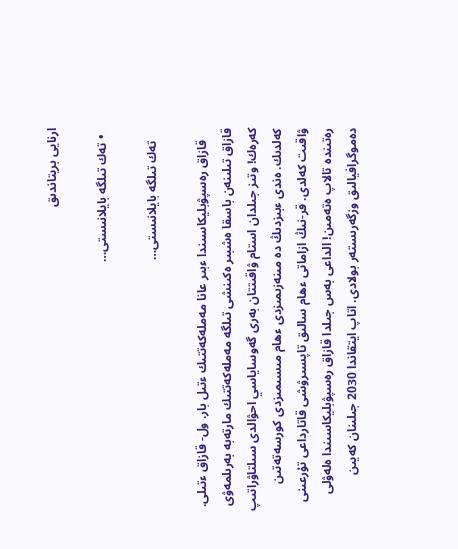ارنايى بريتاندىق

  • تەك تىلگە بايلانىستى…

    تەك تىلگە بايلانىستى…

    قازاق رەسپۋبليكاسىندا ءبىر عانا مەملەكەتتىك ءتىل بار. ول- قازاق ءتىلى. قازاق تىلىنەن باسقا ەشبىر ەكىنشى تىلگە مەملەكەتتىك مارتەبە بەرىلمەۋى كەرەك! وتىز جىلدان استام ۋاقىتتان بەرى گەوساياسي احۋالدى سىلتاۋراتىپ كەلدىك. ەندى ءبىزدىڭ دە مىنەزىمىزدى ءھام مىسىمىزدى كورسەتەتىن ۋاقىت كەلدى. قر-نىڭ ازاماتى ءھام سالىق تاپسىرۋشى قاتارداعى تۇرعىنى رەتىندە تالاپ ەتەمىن! الداعى بەس جىلدا قازاق رەسپۋبليكاسىندا ەلەۋلى دەموگرافيالىق وزگەرىستەر بولادى. اتاپ ايتقاندا 2030 جىلىنان كەيىن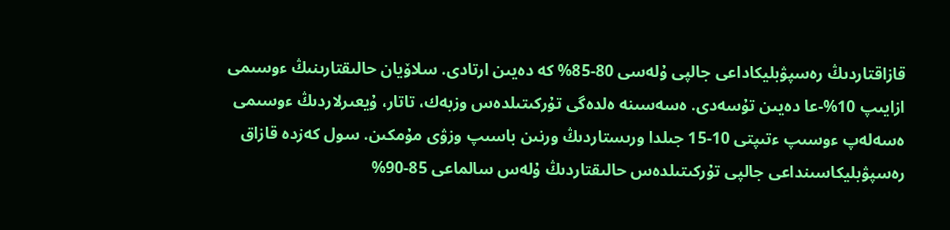قازاقتاردىڭ رەسپۋبليكاداعى جالپى ۇلەسى 80-85% كە دەيىن ارتادى. سلاۆيان حالىقتارىنىڭ ءوسىمى ازايىپ 10%-عا دەيىن تۇسەدى. ەسەسىنە ەلدەگى تۇركىتىلدەس وزبەك، تاتار، ۇيعىرلاردىڭ ءوسىمى ەسەلەپ ءوسىپ ءتىپتى 10-15 جىلدا ورىستاردىڭ ورنىن باسىپ وزۋى مۇمكىن. سول كەزدە قازاق رەسپۋبليكاسىنداعى جالپى تۇركىتىلدەس حالىقتاردىڭ ۇلەس سالماعى 85-90%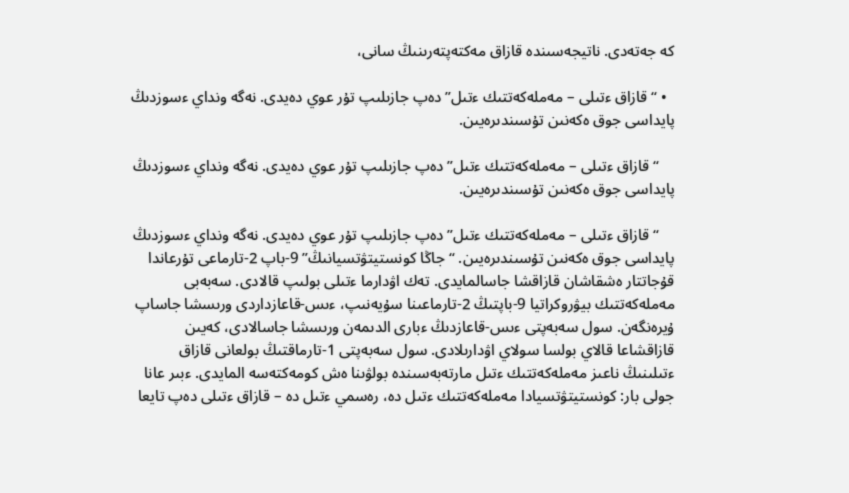كە جەتەدى. ناتيجەسىندە قازاق مەكتەپتەرىنىڭ سانى،

  • “قازاق ءتىلى – مەملەكەتتىك ءتىل” دەپ جازىلىپ تۇر عوي دەيدى. نەگە ونداي ءسوزدىڭ پايداسى جوق ەكەنىن تۇسىندىرەيىن.

    “قازاق ءتىلى – مەملەكەتتىك ءتىل” دەپ جازىلىپ تۇر عوي دەيدى. نەگە ونداي ءسوزدىڭ پايداسى جوق ەكەنىن تۇسىندىرەيىن.

    “قازاق ءتىلى – مەملەكەتتىك ءتىل” دەپ جازىلىپ تۇر عوي دەيدى. نەگە ونداي ءسوزدىڭ پايداسى جوق ەكەنىن تۇسىندىرەيىن. “جاڭا كونستيتۋتسيانىڭ” 9-باپ 2-تارماعى تۇرعاندا قۇجاتتار ەشقاشان قازاقشا جاسالمايدى. تەك اۋدارما ءتىلى بولىپ قالادى. سەبەبى مەملەكەتتىك بيۋروكراتيا 9-باپتىڭ 2-تارماعىنا سۇيەنىپ، ءىس-قاعازداردى ورىسشا جاساپ ۇيرەنگەن. سول سەبەپتى ءىس-قاعازدىڭ ءبارى الدىمەن ورىسشا جاسالادى، كەيىن قازاقشاعا قالاي بولسا سولاي اۋدارىلادى. سول سەبەپتى 1-تارماقتىڭ بولعانى قازاق ءتىلىنىڭ ناعىز مەملەكەتتىك ءتىل مارتەبەسىندە بولۋىنا ەش كومەكتەسە المايدى. ءبىر عانا جولى بار: كونستيتۋتسيادا مەملەكەتتىك ءتىل دە، رەسمي ءتىل دە – قازاق ءتىلى دەپ تايعا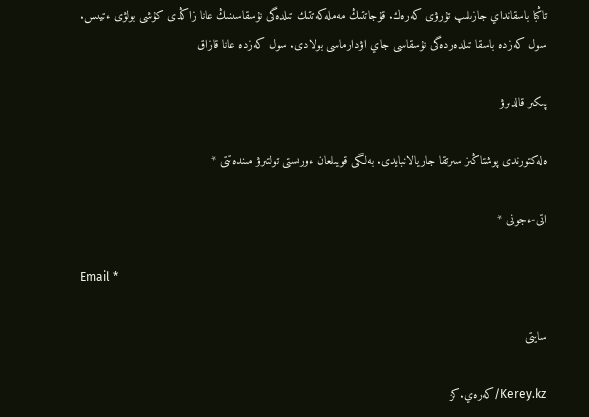تاڭبا باسقانداي جازىلىپ تۇرۋى كەرەك. قۇجاتتىڭ مەملەكەتتىك تىلدەگى نۇسقاسىنىڭ عانا زاڭدى كۇشى بولۋى ءتيىس. سول كەزدە باسقا تىلدەردەگى نۇسقاسى جاي اۋدارماسى بولادى. سول كەزدە عانا قازاق

پىكىر قالدىرۋ

ەلەكتورندى پوشتاڭىز سىرتقا جاريالانبايدى. بەلگى قويىلعان ءورىستى تولتىرۋ مىندەتتى *

اتى-ءجونى *

Email *

سايتى

Kerey.kz/كەرەي.كز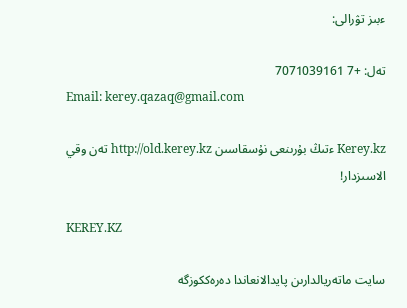ءبىز تۋرالى:

تەل: +7 7071039161
Email: kerey.qazaq@gmail.com

Kerey.kz ءتىڭ بۇرىنعى نۇسقاسىن http://old.kerey.kz تەن وقي الاسىزدار!

KEREY.KZ

سايت ماتەريالدارىن پايدالانعاندا دەرەككوزگە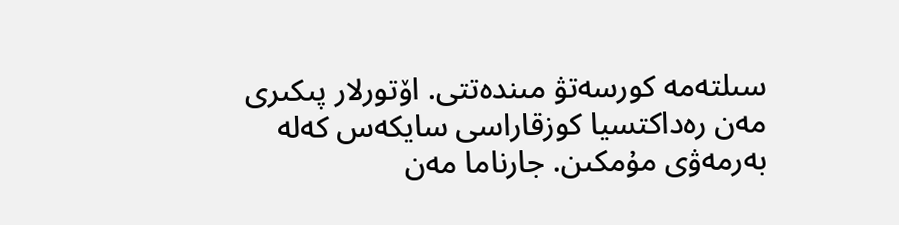سىلتەمە كورسەتۋ مىندەتتى. اۆتورلار پىكىرى مەن رەداكتسيا كوزقاراسى سايكەس كەلە بەرمەۋى مۇمكىن. جارناما مەن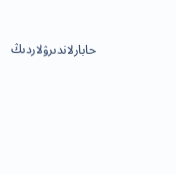حابارلاندىرۋلاردىڭ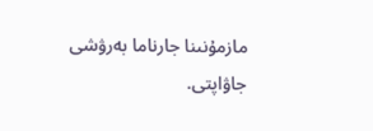مازمۇنىنا جارناما بەرۋشى جاۋاپتى.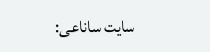سايت ساناعى: